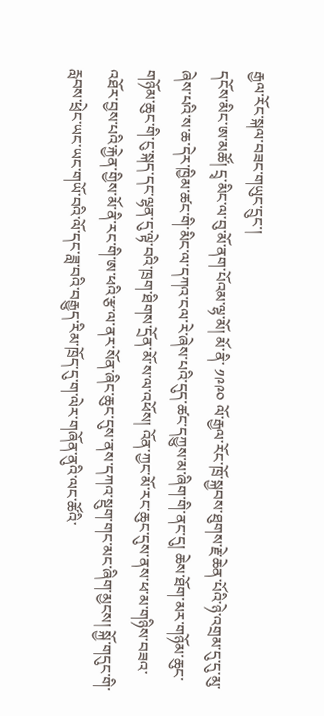རྒྱལ་རོང་སྐལ་བཟང་གཡུང་དྲུང་།
དངོས་མིང་ཨ་མཚོ། དྲྭ་མིང་ལ་བུ་མོ་ནག་པོའམ་ལྷ་མོ། མོ་ནི་ ༡༩༩༠ ལོ་རྒྱལ་རོང་ཁྲོ་སྐྱབས་ཐུགས་རྗེ་ཆེན་པོའི་ཉེ་འགྲམ་དུ་དུ་མུ་ཞེས་པའི་ས་ཆ་དེར་ཁྱིམ་ཚང་གི་མིང་ལ་དཀའ་ངལ་རེ་ཞེས་པའི་དུད་ཚང་དཀྱུས་མ་ཞིག་གི་ནང་དུ། ཆེས་ཐོག་མར་གཉོམ་ཆུང་གཉོམ་ཆུང་གི་ངུ་སྐད་དང་ལྷན་དུ་ལྟེ་བའི་ཁྲག་ཐིགས་དྲོན་མོ་ས་ལ་འཕོས། འོན་ཀྱང་མོ་རང་ཆུང་དུས་ནས་ཕ་མ་གཉིས་བཟའ་འཐོར་བྱས་པའི་རྐྱེན་གྱིས་མོ་ནི་རང་གི་ཨ་ཕའི་རྩ་ལ་ནར་སོན་ཞིང་ཆུང་དུས་ནས་དཀའ་སྡུག་གང་མང་ཞིག་མྱངས། སྐྱོ་གདུང་གི་རླབས་ཕྲེང་ཡང་ཡང་གཡོ་བའི་ལོ་དང་ཟླ་བའི་བརྒྱུད་རིམ་ཁྲོད་དུ་ག་ལེར་གཞོན་ནུའི་ལང་ཚོའི་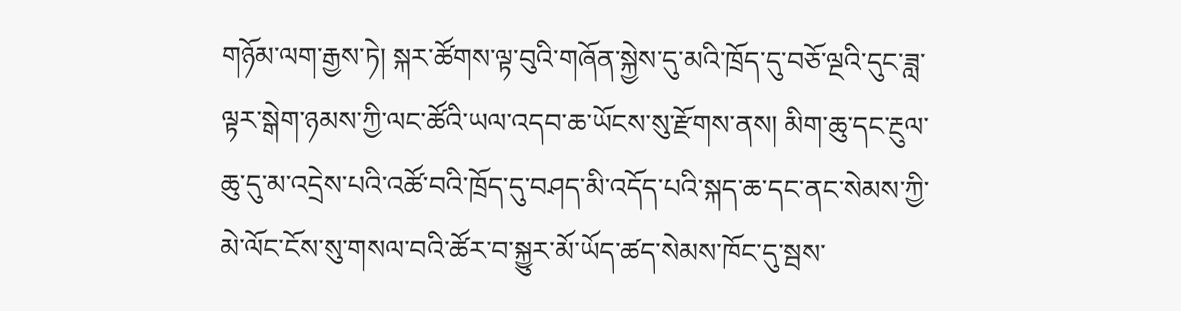གཉོམ་ལག་རྒྱས་ཏེ། སྐར་ཚོགས་ལྟ་བུའི་གཞོན་སྐྱེས་དུ་མའི་ཁྲོད་དུ་བཅོ་ལྔའི་དུང་ཟླ་ལྟར་སྒེག་ཉམས་ཀྱི་ལང་ཚོའི་ཡལ་འདབ་ཆ་ཡོངས་སུ་རྫོགས་ནས། མིག་ཆུ་དང་རྔུལ་ཆུ་དུ་མ་འདྲེས་པའི་འཚོ་བའི་ཁྲོད་དུ་བཤད་མི་འདོད་པའི་སྐད་ཆ་དང་ནང་སེམས་ཀྱི་མེ་ལོང་ངོས་སུ་གསལ་བའི་ཚོར་བ་སྐྱུར་མོ་ཡོད་ཚད་སེམས་ཁོང་དུ་སྦས་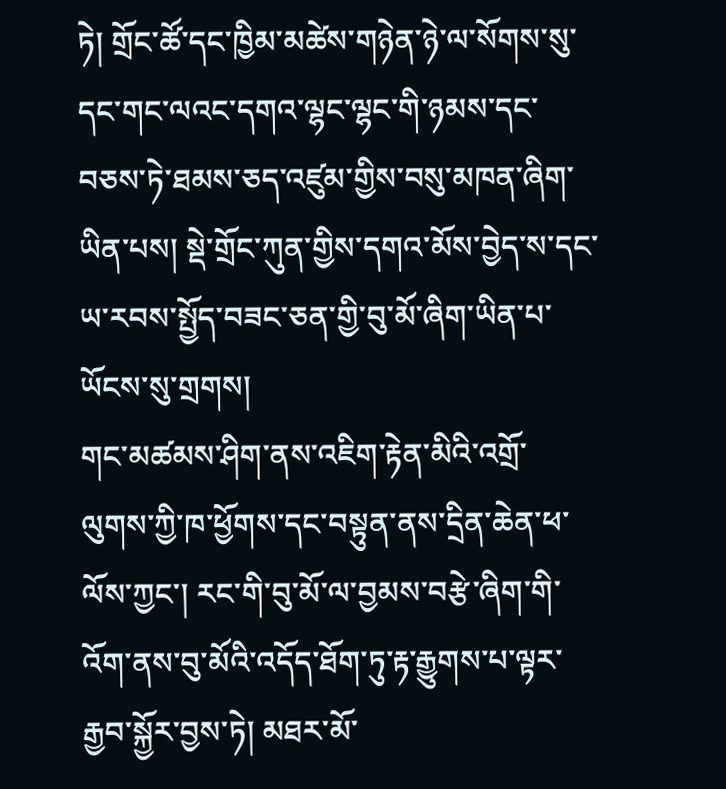ཏེ། གྲོང་ཚོ་དང་ཁྱིམ་མཚེས་གཉེན་ཉེ་ལ་སོགས་སུ་དང་གང་ལའང་དགའ་ལྷང་ལྷང་གི་ཉམས་དང་བཅས་ཏེ་ཐམས་ཅད་འཛུམ་གྱིས་བསུ་མཁན་ཞིག་ཡིན་པས། སྡེ་གྲོང་ཀུན་གྱིས་དགའ་མོས་བྱེད་ས་དང་ཡ་རབས་སྤྱོད་བཟང་ཅན་གྱི་བུ་མོ་ཞིག་ཡིན་པ་ཡོངས་སུ་གྲགས།
གང་མཚམས་ཤིག་ནས་འཇིག་རྟེན་མིའི་འགྲོ་ལུགས་ཀྱི་ཁ་ཕྱོགས་དང་བསྟུན་ནས་དྲིན་ཆེན་ཕ་ལོས་ཀྱང་། རང་གི་བུ་མོ་ལ་བྱམས་བརྩེ་ཞིག་གི་འོག་ནས་བུ་མོའི་འདོད་ཐོག་ཏུ་རྟ་རྒྱུགས་པ་ལྟར་རྒྱབ་སྐྱོར་བྱས་ཏེ། མཐར་མོ་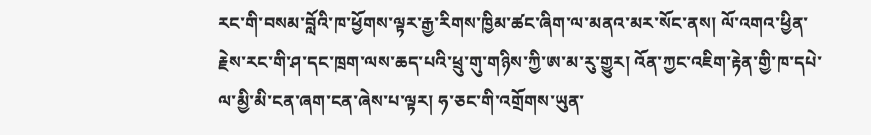རང་གི་བསམ་བློའི་ཁ་ཕྱོགས་ལྟར་རྒྱ་རིགས་ཁྱིམ་ཚང་ཞིག་ལ་མནའ་མར་སོང་ནས། ལོ་འགའ་ཕྱིན་རྗེས་རང་གི་ཤ་དང་ཁྲག་ལས་ཆད་པའི་ཕྲུ་གུ་གཉིས་ཀྱི་ཨ་མ་རུ་གྱུར། འོན་ཀྱང་འཇིག་རྟེན་གྱི་ཁ་དཔེ་ལ་མྱི་མི་ངན་ཞག་ངན་ཞེས་པ་ལྟར། ཧ་ཅང་གི་འགྲོགས་ཡུན་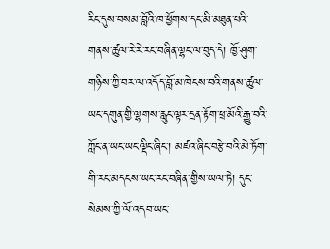རིང་དུས་བསམ་བློའི་ཁ་ཕྱོགས་དང་མི་མཐུན་པའི་གནས་ཚུལ་རེ་རེ་རང་བཞིན་ལྷང་ལ་བུད་དེ། ཁྱོ་ཤུག་གཉིས་ཀྱི་བར་ལ་འདོད་བློ་མ་ཁེངས་བའི་གནས་ཚུལ་ཡང་དགུན་གྱི་ལྷགས་རླུང་ལྟར་དྲན་རྟོག་ཕྲ་མོའི་རྒྱུ་བའི་ཀློང་ན་ཡང་ཡང་ལྡིང་ཞིང་། མཛའ་ཞིང་བརྩེ་བའི་མེ་ཏོག་གི་རང་མདངས་ཡང་རང་བཞིན་གྱིས་ཡལ་ཏེ། དུང་སེམས་ཀྱི་ལོ་འདབ་ཡང་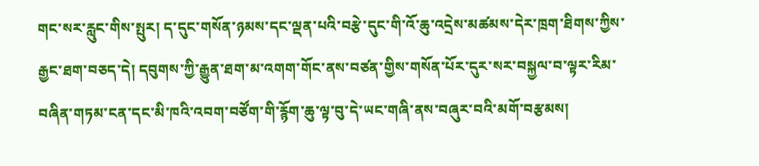གང་སར་རླུང་གིས་སྤུར། ད་དུང་གསོན་ཉམས་དང་ལྡན་པའི་བརྩེ་དུང་གི་འོ་ཆུ་འདྲེས་མཚམས་དེར་ཁྲག་ཐིགས་ཀྱིས་རྒྱང་ཐག་བཅད་དེ། དབུགས་ཀྱི་རྒྱུན་ཐག་མ་འགག་གོང་ནས་བཙན་གྱིས་གསོན་པོར་དུར་སར་བསྐྱལ་བ་ལྟར་རིམ་བཞིན་གཏམ་ངན་དང་མི་ཁའི་འབག་བཙོག་གི་རྙོག་ཆུ་ལྟ་བུ་དེ་ཡང་གཞི་ནས་བཞུར་བའི་མགོ་བརྩམས།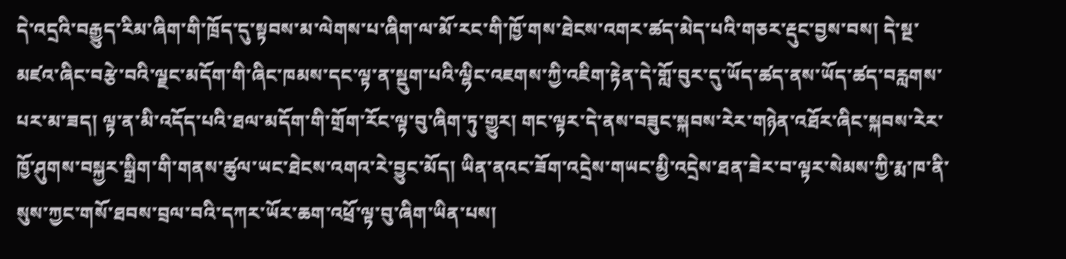དེ་འདྲའི་བརྒྱུད་རིམ་ཞིག་གི་ཁྲོད་དུ་སྟབས་མ་ལེགས་པ་ཞིག་ལ་མོ་རང་གི་ཁྱོ་གས་ཐེངས་འགར་ཚད་མེད་པའི་གཅར་རྡུང་བྱས་བས། དེ་སྔ་མཛའ་ཞིང་བརྩེ་བའི་ལྗང་མདོག་གི་ཞིང་ཁམས་དང་ལྟ་ན་སྡུག་པའི་ལྷིང་འཇགས་ཀྱི་འཇིག་རྟེན་དེ་གློ་བུར་དུ་ཡོད་ཚད་ནས་ཡོད་ཚད་བརླགས་པར་མ་ཟད། ལྟ་ན་མི་འདོད་པའི་ཐལ་མདོག་གི་གྲོག་རོང་ལྟ་བུ་ཞིག་ཏུ་གྱུར། གང་ལྟར་དེ་ནས་བཟུང་སྐབས་རེར་གཉེན་འཐོར་ཞིང་སྐབས་རེར་ཁྱོ་ཤུགས་བསྐྱར་སྒྲིག་གི་གནས་ཚུལ་ཡང་ཐེངས་འགའ་རེ་བྱུང་མོད། ཡིན་ནའང་ཟོག་འདྲེས་གཡང་མྱི་འདྲེས་ཐན་ཟེར་བ་ལྟར་སེམས་ཀྱི་རྨ་ཁ་ནི་སུས་ཀྱང་གསོ་ཐབས་བྲལ་བའི་དཀར་ཡོར་ཆག་འཕྲོ་ལྟ་བུ་ཞིག་ཡིན་པས།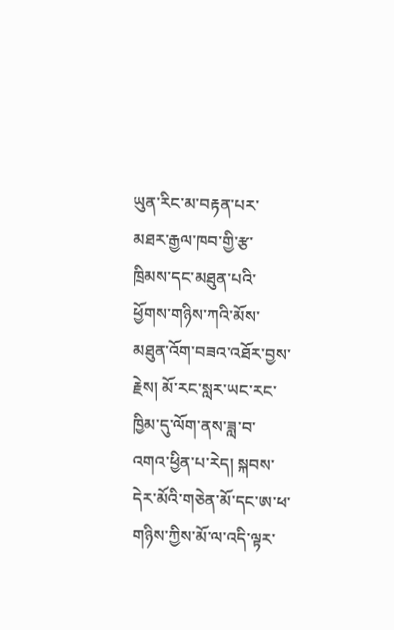ཡུན་རིང་མ་བརྟན་པར་མཐར་རྒྱལ་ཁབ་གྱི་རྩ་ཁྲིམས་དང་མཐུན་པའི་ཕྱོགས་གཉིས་ཀའི་མོས་མཐུན་འོག་བཟའ་འཐོར་བྱས་རྗེས། མོ་རང་སླར་ཡང་རང་ཁྱིམ་དུ་ལོག་ནས་ཟླ་བ་འགའ་ཕྱིན་པ་རེད། སྐབས་དེར་མོའི་གཅེན་མོ་དང་ཨ་ཕ་གཉིས་ཀྱིས་མོ་ལ་འདི་ལྟར་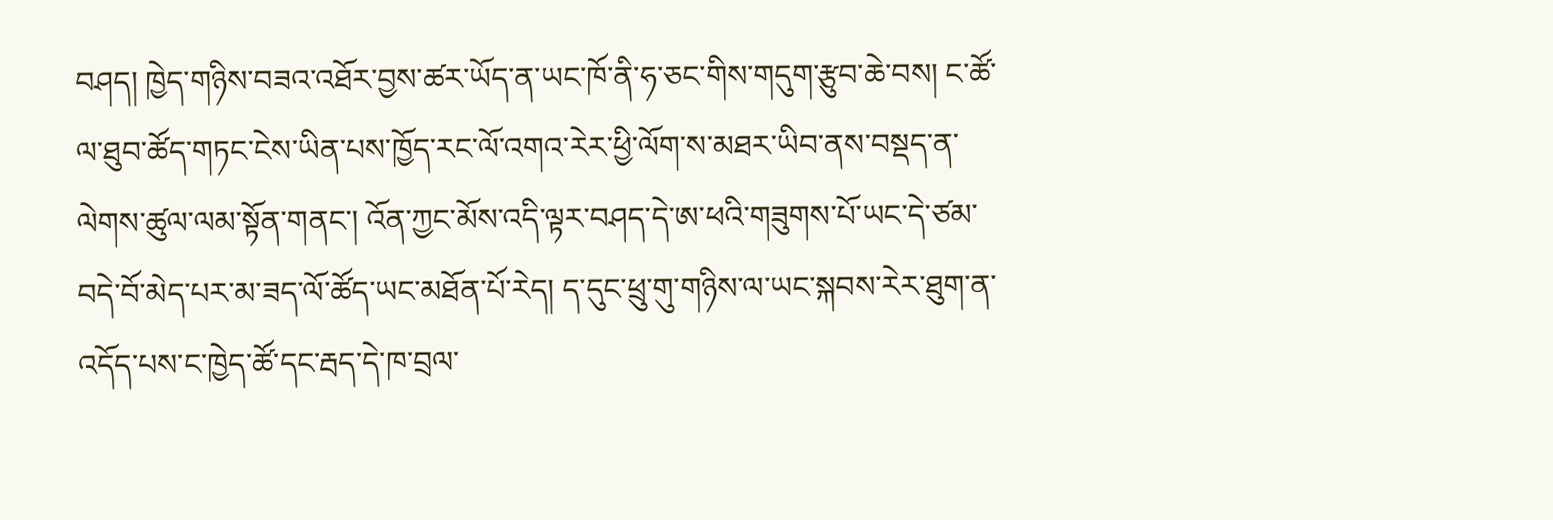བཤད། ཁྱེད་གཉིས་བཟའ་འཐོར་བྱས་ཚར་ཡོད་ན་ཡང་ཁོ་ནི་ཧ་ཅང་གིས་གདུག་རྩུབ་ཆེ་བས། ང་ཚོ་ལ་ཐུབ་ཚོད་གཏང་ངེས་ཡིན་པས་ཁྱོད་རང་ལོ་འགའ་རེར་ཕྱི་ལོག་ས་མཐར་ཡིབ་ནས་བསྡད་ན་ལེགས་ཚུལ་ལམ་སྟོན་གནང་། འོན་ཀྱང་མོས་འདི་ལྟར་བཤད་དེ་ཨ་ཕའི་གཟུགས་པོ་ཡང་དེ་ཙམ་བདེ་བོ་མེད་པར་མ་ཟད་ལོ་ཚོད་ཡང་མཐོན་པོ་རེད། ད་དུང་ཕྲུ་གུ་གཉིས་ལ་ཡང་སྐབས་རེར་ཐུག་ན་འདོད་པས་ང་ཁྱེད་ཚོ་དང་རྦད་དེ་ཁ་བྲལ་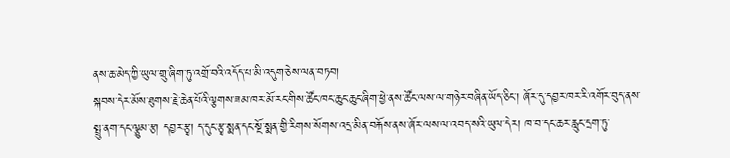ནས་ཆ་མེད་ཀྱི་ཡུལ་གྲུ་ཞིག་ཏུ་འགྲོ་བའི་འདོད་པ་མི་འདུག་ཅེས་ལན་བཏབ།
སྐབས་དེར་མོས་ཐུགས་རྗེ་ཆེན་པོའི་ལྕགས་ཟམ་ཁར་མོ་རང་གིས་ཚོང་ཁང་ཆུང་ཆུང་ཞིག་ཕྱེ་ནས་ཚོང་ལས་ལ་གཉེར་བཞིན་ཡོད་ཅིང་། ཞོར་དུ་དབྱར་ཁར་རི་འགོར་བུད་ནས་སྤྲུ་ནག་དང་ལྕུམ་རྩ། དབྱར་རྩྭ། ད་དུང་རྩྭ་སྨན་དང་སྔོ་སྨན་གྱི་རིགས་སོགས་འདྲ་མིན་བརྐོས་ནས་ཞོར་ལས་ལ་འབད་སའི་ཡུལ་དེར། ཁ་བ་དང་ཆར་རླུང་དྲག་ཏུ་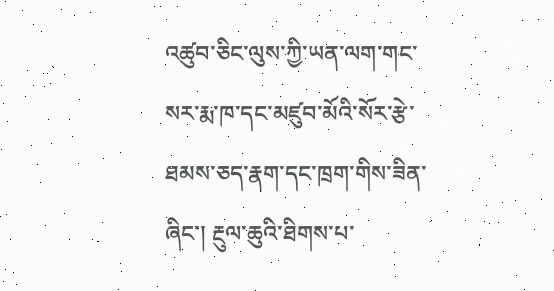འཚུབ་ཅིང་ལུས་ཀྱི་ཡན་ལག་གང་སར་རྨ་ཁ་དང་མཛུབ་མོའི་སོར་རྩེ་ཐམས་ཅད་རྣག་དང་ཁྲག་གིས་ཟིན་ཞིང་། རྔུལ་ཆུའི་ཐིགས་པ་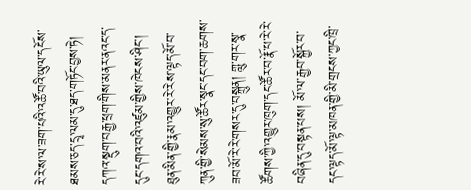རེ་རེ་ས་ལ་ཟག་པའི་འཚོ་བའི་ཡུལ་དངོས་ཐམས་ཅད་དྲྭ་ལམ་དུ་ཐད་གཏོང་བྱས་ཏེ། དཀའ་སྡུག་བརྒྱ་ཕྲག་གིས་མནར་ནའང་ད་དུང་དགའ་བའི་འཛུམ་གྱིས་ཁེངས་ཤིང་། ཐུན་མིན་གྱི་རྣམ་འགྱུར་རེ་རེས་ལྟད་མོ་བ་ཀུན་གྱི་སེམས་སུ་ཚོར་སྣང་དང་བག་ཆགས་ཟབ་མོ་རེ་རེ་གསར་དུ་བསྐྲུན། གླུ་གར་སྣ་ཚོགས་ཀྱི་འགྱུར་ཁུག་དང་ཚོར་བ་རྣོ་པ་རེ་རེ་བཞིན་དུ་བསྟན་པས། མོ་ལ་རྒྱབ་སྐྱོར་བ་དང་ལྟད་མོ་ལྟ་མཁན་གྱི་མི་གྲངས་ཀྱང་ཁྲི་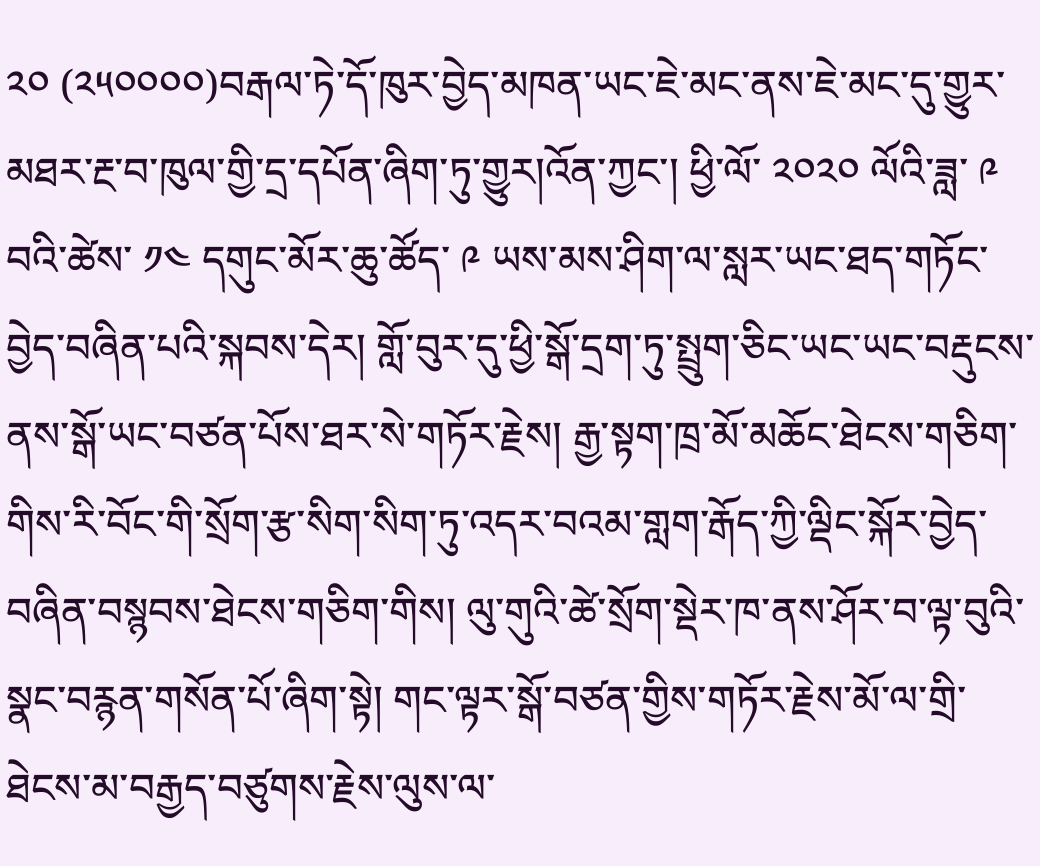༢༠ (༢༥༠༠༠༠)བརྒལ་ཏེ་དོ་ཁུར་བྱེད་མཁན་ཡང་ཇེ་མང་ནས་ཇེ་མང་དུ་གྱུར་མཐར་རྔ་བ་ཁུལ་གྱི་དྲ་དཔོན་ཞིག་ཏུ་གྱུར།འོན་ཀྱང་། ཕྱི་ལོ་ ༢༠༢༠ ལོའི་ཟླ་ ༩ བའི་ཚེས་ ༡༤ དགུང་མོར་ཆུ་ཚོད་ ༩ ཡས་མས་ཤིག་ལ་སླར་ཡང་ཐད་གཏོང་བྱེད་བཞིན་པའི་སྐབས་དེར། གློ་བུར་དུ་ཕྱི་སྒོ་དྲག་ཏུ་སྤྲུག་ཅིང་ཡང་ཡང་བརྡུངས་ནས་སྒོ་ཡང་བཙན་པོས་ཐར་སེ་གཏོར་རྗེས། རྒྱ་སྟག་ཁྲ་མོ་མཆོང་ཐེངས་གཅིག་གིས་རི་བོང་གི་སྲོག་རྩ་སིག་སིག་ཏུ་འདར་བའམ་གླག་རྒོད་ཀྱི་ལྡིང་སྐོར་བྱེད་བཞིན་བསྙབས་ཐེངས་གཅིག་གིས། ལུ་གུའི་ཚེ་སྲོག་སྡེར་ཁ་ནས་ཤོར་བ་ལྟ་བུའི་སྣང་བརྙན་གསོན་པོ་ཞིག་སྟེ། གང་ལྟར་སྒོ་བཙན་གྱིས་གཏོར་རྗེས་མོ་ལ་གྲི་ཐེངས་མ་བརྒྱད་བཙུགས་རྗེས་ལུས་ལ་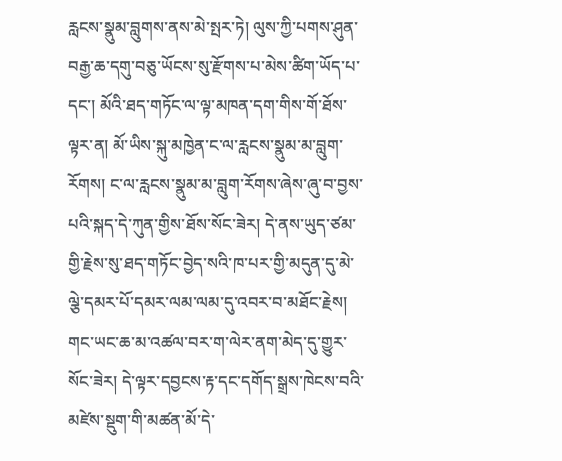རླངས་སྣུམ་བླུགས་ནས་མེ་སྤར་ཏེ། ལུས་ཀྱི་པགས་ཤུན་བརྒྱ་ཆ་དགུ་བཅུ་ཡོངས་སུ་རྫོགས་པ་མེས་ཚིག་ཡོད་པ་དང་། མོའི་ཐད་གཏོང་ལ་ལྟ་མཁན་དག་གིས་གོ་ཐོས་ལྟར་ན། མོ་ཡིས་སྐུ་མཁྱེན་ང་ལ་རླངས་སྣུམ་མ་བླུག་རོགས། ང་ལ་རླངས་སྣུམ་མ་བླུག་རོགས་ཞེས་ཞུ་བ་བྱས་པའི་སྐད་དེ་ཀུན་གྱིས་ཐོས་སོང་ཟེར། དེ་ནས་ཡུད་ཙམ་གྱི་རྗེས་སུ་ཐད་གཏོང་བྱེད་སའི་ཁ་པར་གྱི་མདུན་དུ་མེ་ལྕེ་དམར་པོ་དམར་ལམ་ལམ་དུ་འབར་བ་མཐོང་རྗེས། གང་ཡང་ཆ་མ་འཚལ་བར་ག་ལེར་ནག་མེད་དུ་གྱུར་སོང་ཟེར། དེ་ལྟར་དབྱངས་རྟ་དང་དགོད་སྒྲས་ཁེངས་བའི་མཛེས་སྡུག་གི་མཚན་མོ་དེ་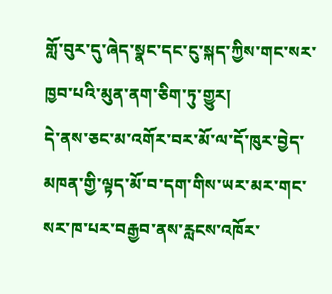གློ་བུར་དུ་ཞེད་སྣང་དང་ངུ་སྐད་ཀྱིས་གང་སར་ཁྱབ་པའི་མུན་ནག་ཅིག་ཏུ་གྱུར།
དེ་ནས་ཅང་མ་འགོར་བར་མོ་ལ་དོ་ཁུར་བྱེད་མཁན་གྱི་ལྟད་མོ་བ་དག་གིས་ཡར་མར་གང་སར་ཁ་པར་བརྒྱབ་ནས་རླངས་འཁོར་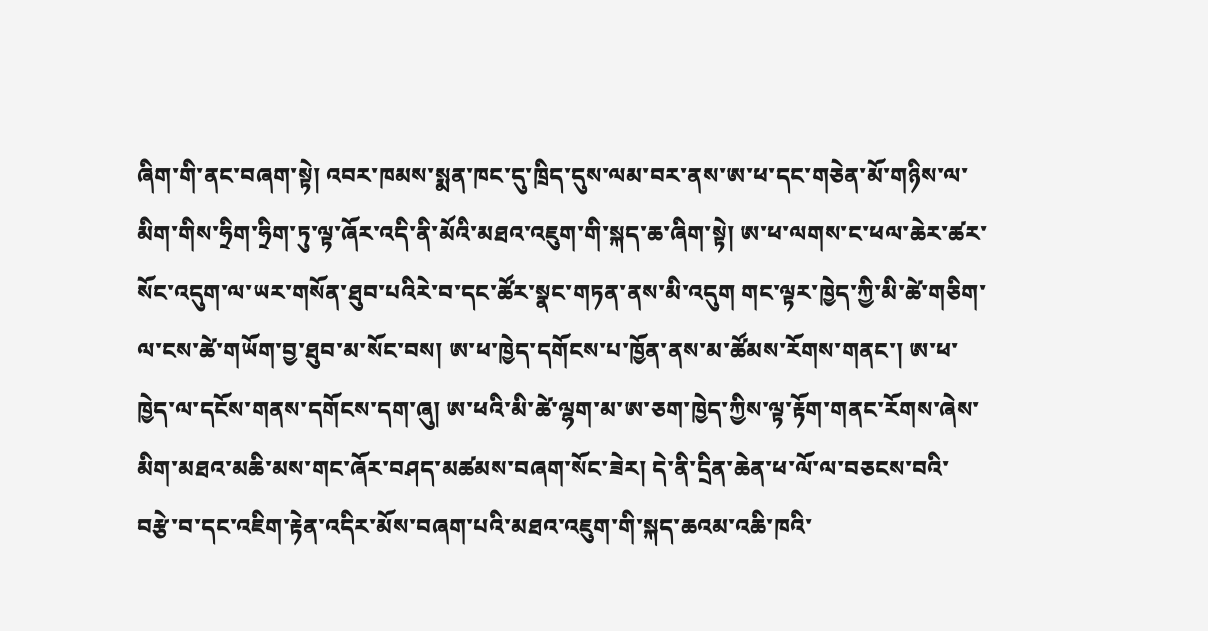ཞིག་གི་ནང་བཞག་སྟེ། འབར་ཁམས་སྨན་ཁང་དུ་ཁྲིད་དུས་ལམ་བར་ནས་ཨ་ཕ་དང་གཅེན་མོ་གཉིས་ལ་མིག་གིས་ཧྲིག་ཧྲིག་ཏུ་ལྟ་ཞོར་འདི་ནི་མོའི་མཐའ་འཇུག་གི་སྐད་ཆ་ཞིག་སྟེ། ཨ་ཕ་ལགས་ང་ཕལ་ཆེར་ཚར་སོང་འདུག་ལ་ཡར་གསོན་ཐུབ་པའིརེ་བ་དང་ཚོར་སྣང་གཏན་ནས་མི་འདུག གང་ལྟར་ཁྱེད་ཀྱི་མི་ཚེ་གཅིག་ལ་ངས་ཚེ་གཡོག་བྱ་ཐུབ་མ་སོང་བས། ཨ་ཕ་ཁྱེད་དགོངས་པ་ཁྱོན་ནས་མ་ཚོམས་རོགས་གནང་། ཨ་ཕ་ཁྱེད་ལ་དངོས་གནས་དགོངས་དག་ཞུ། ཨ་ཕའི་མི་ཚེ་ལྷག་མ་ཨ་ཅག་ཁྱེད་ཀྱིས་ལྟ་རྟོག་གནང་རོགས་ཞེས་མིག་མཐའ་མཆི་མས་གང་ཞོར་བཤད་མཚམས་བཞག་སོང་ཟེར། དེ་ནི་དྲིན་ཆེན་ཕ་ལོ་ལ་བཅངས་བའི་བརྩེ་བ་དང་འཇིག་རྟེན་འདིར་མོས་བཞག་པའི་མཐའ་འཇུག་གི་སྐད་ཆའམ་འཆི་ཁའི་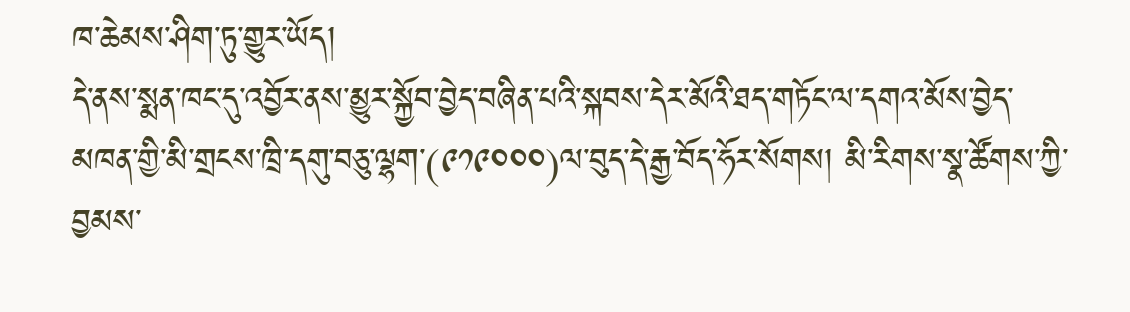ཁ་ཆེམས་ཤིག་ཏུ་གྱུར་ཡོད།
དེ་ནས་སྨན་ཁང་དུ་འབྱོར་ནས་མྱུར་སྐྱོབ་བྱེད་བཞིན་པའི་སྐབས་དེར་མོའི་ཐད་གཏོང་ལ་དགའ་མོས་བྱེད་མཁན་གྱི་མི་གྲངས་ཁྲི་དགུ་བཅུ་ལྷག་(༩༡༩༠༠༠)ལ་བུད་དེ་རྒྱ་བོད་ཧོར་སོགས། མི་རིགས་སྣ་ཚོགས་ཀྱི་བྱམས་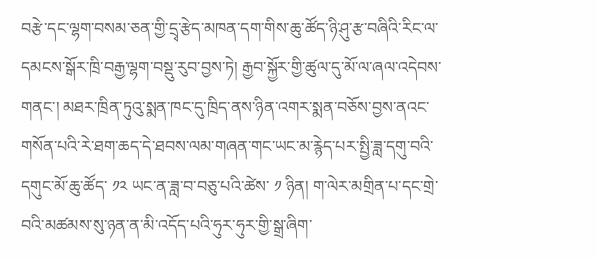བརྩེ་དང་ལྷག་བསམ་ཅན་གྱི་དྲྭ་རྩེད་མཁན་དག་གིས་ཆུ་ཚོད་ཉི་ཤུ་རྩ་བཞིའི་རིང་ལ་དམངས་སྒོར་ཁྲི་བརྒྱ་ལྷག་བསྡུ་རུབ་བྱས་ཏེ། རྒྱབ་སྐྱོར་གྱི་ཚུལ་དུ་མོ་ལ་ཞལ་འདེབས་གནང་། མཐར་ཁྲིན་ཏུའུ་སྨན་ཁང་དུ་ཁྲིད་ནས་ཉིན་འགར་སྨན་བཅོས་བྱས་ནའང་གསོན་པའི་རེ་ཐག་ཆད་དེ་ཐབས་ལམ་གཞན་གང་ཡང་མ་རྙེད་པར་སྤྱི་ཟླ་དགུ་བའི་དགུང་མོ་ཆུ་ཚོད་ ༡༢ ཡང་ན་ཟླ་བ་བཅུ་པའི་ཚེས་ ༡ ཉིན། ག་ལེར་མགྲིན་པ་དང་གྲེ་བའི་མཚམས་སུ་ཉན་ན་མི་འདོད་པའི་ཧུར་ཧུར་གྱི་སྒྲ་ཞིག་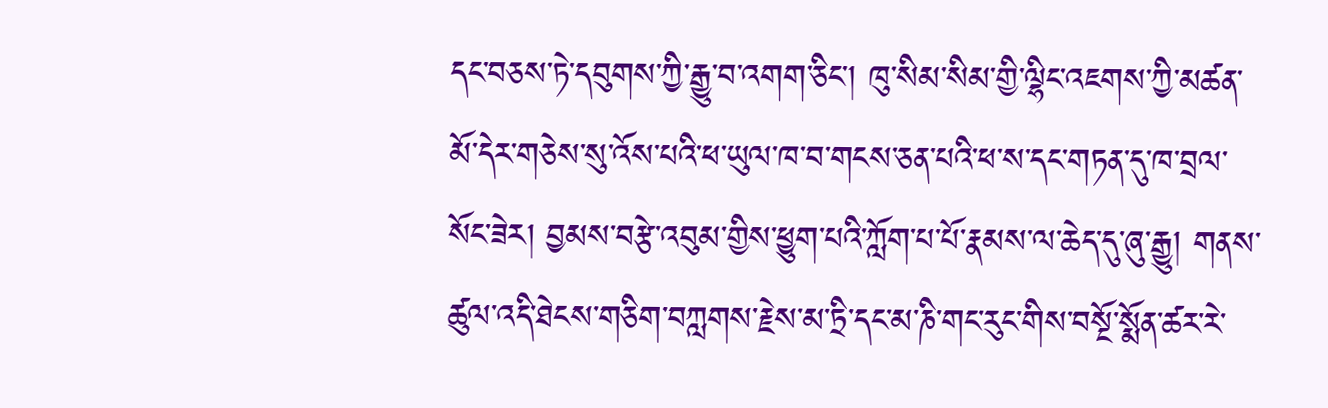དང་བཅས་ཏེ་དབུགས་ཀྱི་རྒྱུ་བ་འགག་ཅིང་། ཁུ་སིམ་སིམ་གྱི་ལྷིང་འཇགས་ཀྱི་མཚན་མོ་དེར་གཅེས་སུ་འོས་པའི་ཕ་ཡུལ་ཁ་བ་གངས་ཅན་པའི་ཕ་ས་དང་གཏན་དུ་ཁ་བྲལ་སོང་ཟེར། བྱམས་བརྩེ་འབུམ་གྱིས་ཕྱུག་པའི་ཀློག་པ་པོ་རྣམས་ལ་ཆེད་དུ་ཞུ་རྒྱུ། གནས་ཚུལ་འདི་ཐེངས་གཅིག་བཀླགས་རྗེས་མ་ཏྲི་དང་མ་ཎི་གང་རུང་གིས་བསྔོ་སྨོན་ཚར་རེ་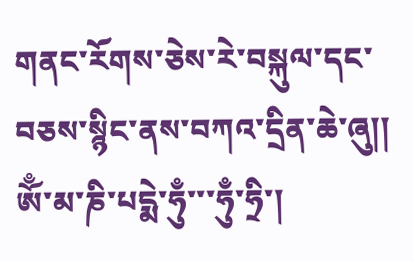གནང་རོགས་ཅེས་རེ་བསྐུལ་དང་བཅས་སྙིང་ནས་བཀའ་དྲིན་ཆེ་ཞུ།།
ཨོྃ་མ་ཎི་པདྨེ་ཧུྃ་་་ཧུྃ་ཧྲི་།